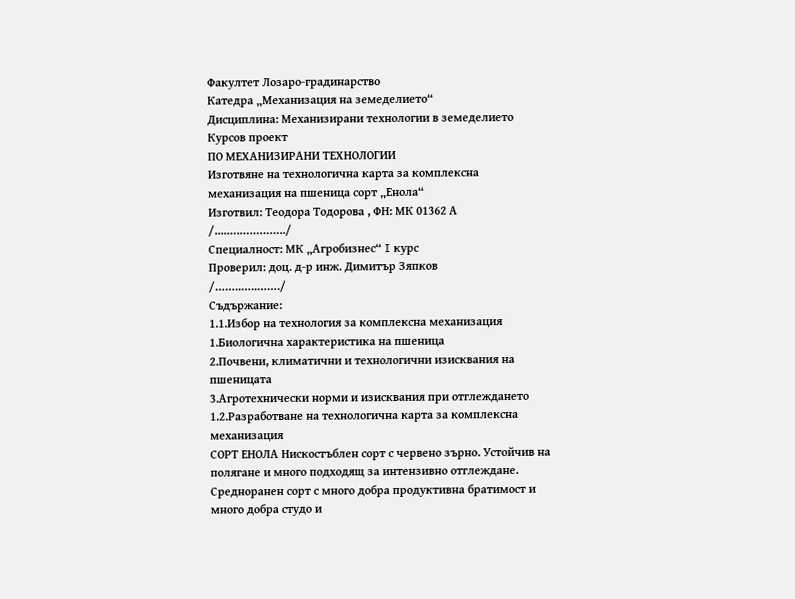Факултет Лозаро-градинарство
Катедра „Механизация на земеделието“
Дисциплина: Механизирани технологии в земеделието
Курсов проект
ПО МЕХАНИЗИРАНИ ТЕХНОЛОГИИ
Изготвяне на технологична карта за комплексна механизация на пшеница сорт „Енола“
Изготвил: Теодора Тодорова , ФН: МК 01362 А
/....….…………../
Специалност: МК „Агробизнес“ I курс
Проверил: доц. д-р инж. Димитър Зяпков
/……..…..……./
Съдържание:
1.1.Избор на технология за комплексна механизация
1.Биологична характеристика на пшеница
2.Почвени, климатични и технологични изисквания на пшеницата
3.Агротехнически норми и изисквания при отглеждането
1.2.Разработване на технологична карта за комплексна механизация
СОРТ ЕНОЛА Нискостъблен сорт с червено зърно. Устойчив на полягане и много подходящ за интензивно отглеждане. Средноранен сорт с много добра продуктивна братимост и много добра студо и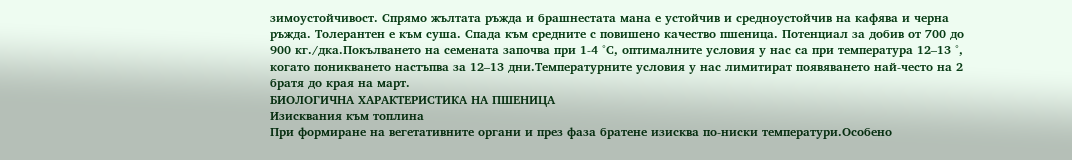зимоустойчивост. Спрямо жълтата ръжда и брашнестата мана е устойчив и средноустойчив на кафява и черна ръжда. Толерантен е към суша. Спада към средните с повишено качество пшеница. Потенциал за добив от 700 до 900 кг./дка.Покълването на семената започва при 1-4 °С, оптималните условия у нас са при температура 12–13 °, когато поникването настъпва за 12–13 дни.Температурните условия у нас лимитират появяването най-често на 2 братя до края на март.
БИОЛОГИЧНА ХАРАКТЕРИСТИКА НА ПШЕНИЦА
Изисквания към топлина
При формиране на вегетативните органи и през фаза братене изисква по-ниски температури.Особено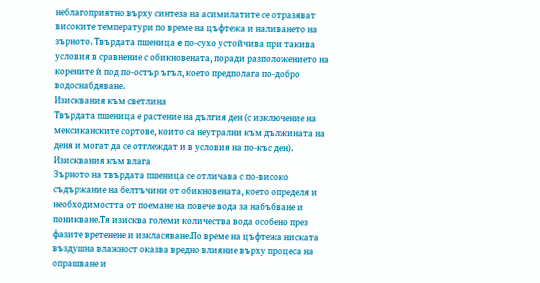неблагоприятно върху синтеза на асимилатите се отразяват високите температури по време на цъфтежа и наливането на зърното. Твърдата пшеница e по-сухo устойчива при такива условия в сравнение с обикновената, поради разположението на корените ѝ под по-остър ъгъл, което предполага по-добро водоснабдяване.
Изисквания към светлина
Твърдата пшеница е растение на дългия ден (с изключение на мексиканските сортове, които са неутрални към дължината на деня и могат да се отглеждат и в условия на по-къс ден).
Изисквания към влага
Зърното на твърдата пшеница се отличава с по-високо съдържание на белтъчини от обикновената, което определя и необходимостта от поемане на повече вода за набъбване и поникване.Тя изисква големи количества вода особено през фазите вретенене и изкласяване.По време на цъфтежа ниската въздушна влажност оказва вредно влияние върху процеса на опрашване и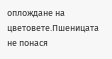оплождане на цветовете.Пшеницата не понася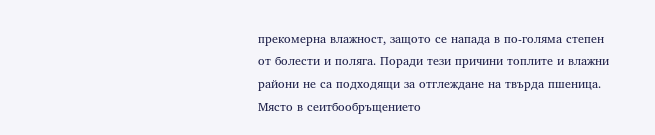прекомерна влажност, защото се напада в по-голяма степен от болести и поляга. Поради тези причини топлите и влажни райони не са подходящи за отглеждане на твърда пшеница.
Място в сеитбообръщението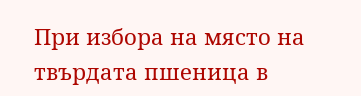При избора на място на твърдата пшеница в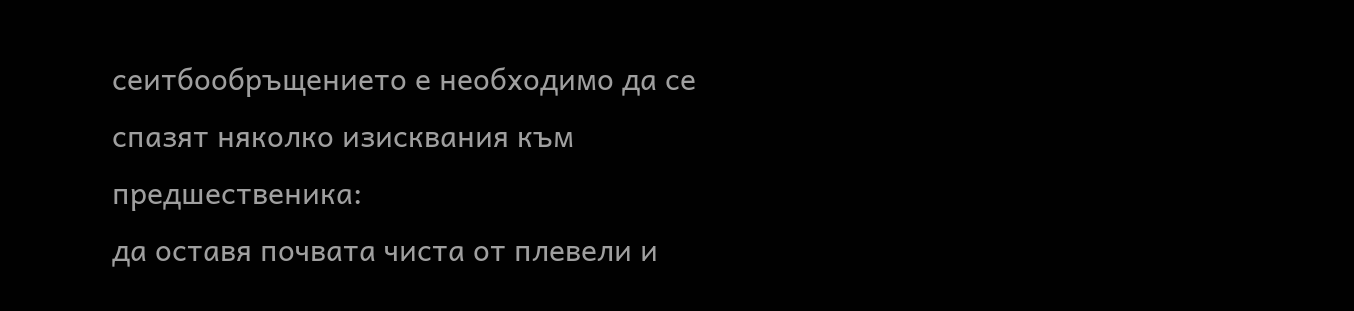сеитбообръщението е необходимо да се спазят няколко изисквания към предшественика:
да оставя почвата чиста от плевели и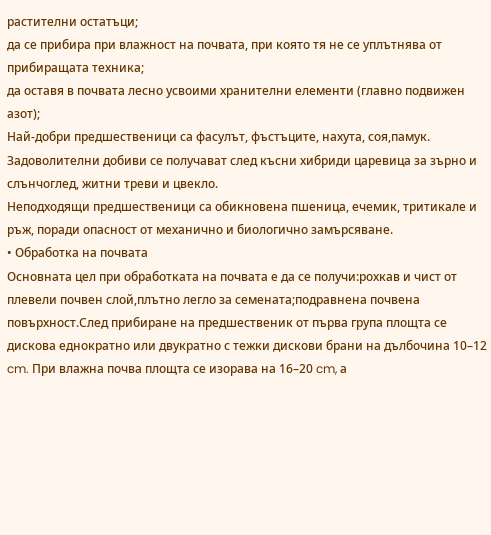растителни остатъци;
да се прибира при влажност на почвата, при която тя не се уплътнява от прибиращата техника;
да оставя в почвата лесно усвоими хранителни елементи (главно подвижен азот);
Най-добри предшественици са фасулът, фъстъците, нахута, соя,памук.
Задоволителни добиви се получават след късни хибриди царевица за зърно и слънчоглед, житни треви и цвекло.
Неподходящи предшественици са обикновена пшеница, ечемик, тритикале и ръж, поради опасност от механично и биологично замърсяване.
• Обработка на почвата
Основната цел при обработката на почвата е да се получи:рохкав и чист от плевели почвен слой,плътно легло за семената;подравнена почвена повърхност.След прибиране на предшественик от първа група площта се дискова еднократно или двукратно с тежки дискови брани на дълбочина 10–12 cm. При влажна почва площта се изорава на 16–20 cm, а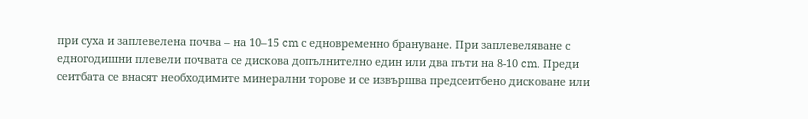при суха и заплевелена почва – на 10–15 cm с едновременно брануване. При заплевеляване с едногодишни плевели почвата се дискова допълнително един или два пъти на 8-10 cm. Преди сеитбата се внасят необходимите минерални торове и се извършва предсеитбено дисковане или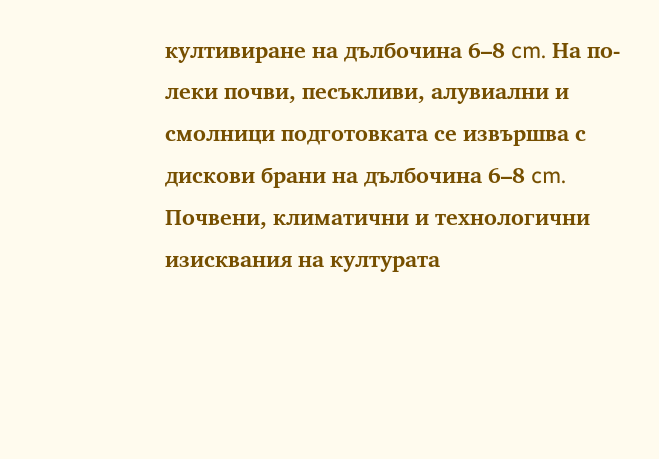култивиране на дълбочина 6–8 cm. На по-леки почви, песъкливи, алувиални и смолници подготовката се извършва с дискови брани на дълбочина 6–8 cm.
Почвени, климатични и технологични изисквания на културата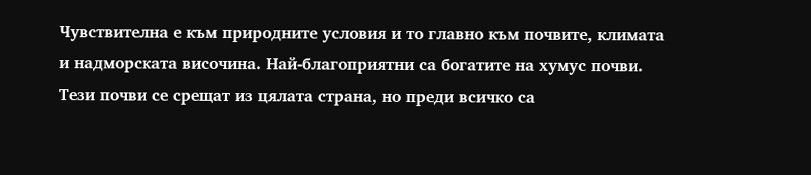Чувствителна е към природните условия и то главно към почвите, климата и надморската височина. Най-благоприятни са богатите на хумус почви. Тези почви се срещат из цялата страна, но преди всичко са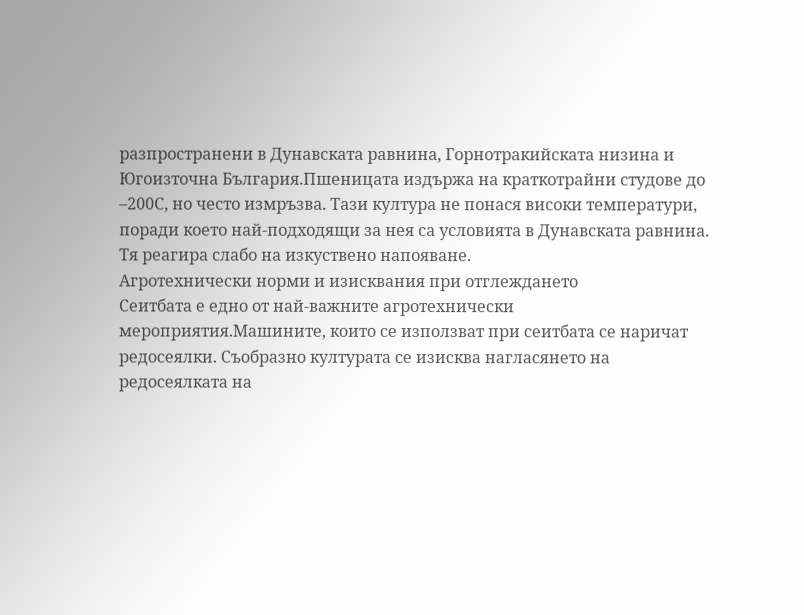разпространени в Дунавската равнина, Горнотракийската низина и Югоизточна България.Пшеницата издържа на краткотрайни студове до –200С, но често измръзва. Тази култура не понася високи температури, поради което най-подходящи за нея са условията в Дунавската равнина. Тя реагира слабо на изкуствено напояване.
Агротехнически норми и изисквания при отглеждането
Сеитбата е едно от най-важните агротехнически мероприятия.Машините, които се използват при сеитбата се наричат редосеялки. Съобразно културата се изисква нагласянето на редосеялката на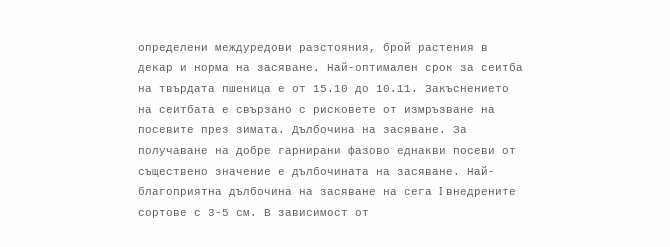определени междуредови разстояния, брой растения в декар и норма на засяване. Най-оптимален срок за сеитба на твърдата пшеница е от 15.10 до 10.11. Закъснението на сеитбата е свързано с рисковете от измръзване на посевите през зимата. Дълбочина на засяване. За получаване на добре гарнирани фазово еднакви посеви от съществено значение е дълбочината на засяване. Най-благоприятна дълбочина на засяване на сега I внедрените сортове с 3-5 см. В зависимост от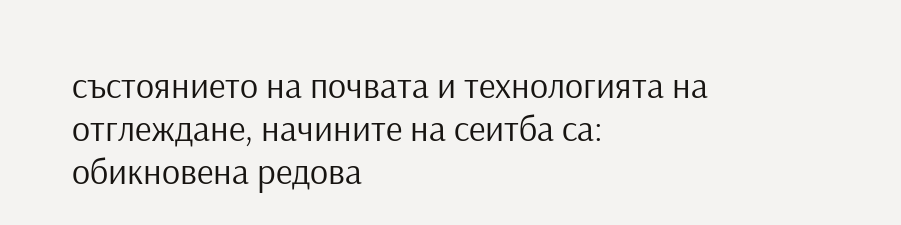състоянието на почвата и технологията на отглеждане, начините на сеитба са: обикновена редова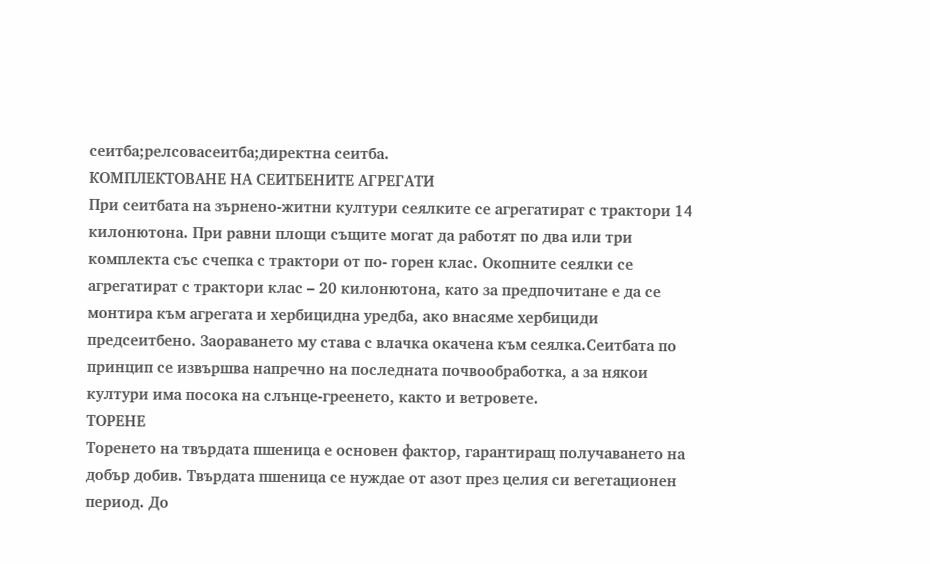сеитба;релсовасеитба;директна сеитба.
КОМПЛЕКТОВАНЕ НА СЕИТБЕНИТЕ АГРЕГАТИ
При сеитбата на зърнено-житни култури сеялките се агрегатират с трактори 14 килонютона. При равни площи същите могат да работят по два или три комплекта със счепка с трактори от по- горен клас. Окопните сеялки се агрегатират с трактори клас – 20 килонютона, като за предпочитане е да се монтира към агрегата и хербицидна уредба, ако внасяме хербициди предсеитбено. Заораването му става с влачка окачена към сеялка.Сеитбата по принцип се извършва напречно на последната почвообработка, а за някои култури има посока на слънце-греенето, както и ветровете.
ТОРЕНЕ
Торенето на твърдата пшеница е основен фактор, гарантиращ получаването на добър добив. Твърдата пшеница се нуждае от азот през целия си вегетационен период. До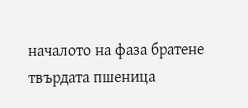началото на фаза братене твърдата пшеница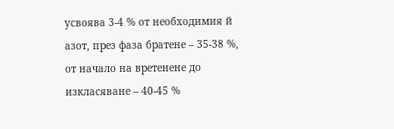усвоява 3-4 % от необходимия й азот, през фаза братене – 35-38 %, от начало на вретенене до изкласяване – 40-45 %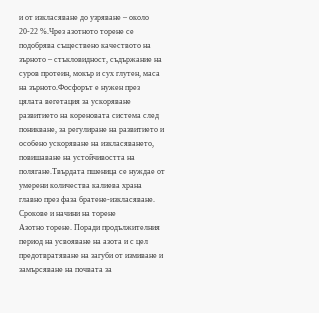и от изкласяване до узряване – около 20-22 %.Чрез азотното торене се подобрява съществено качеството на зърното – стъкловидност, съдържание на суров протеин, мокър и сух глутен, маса на зърното.Фосфорът е нужен през цялата вегетация за ускоряване развитието на кореновата система след поникване, за регулиране на развитието и особено ускоряване на изкласяването, повишаване на устойчивостта на полягане.Твърдата пшеница се нуждае от умерени количества калиева храна главно през фаза братене-изкласяване.
Срокове и начини на торене
Азотно торене. Поради продължителния период на усвояване на азота и с цел предотвратяване на загуби от измиване и замърсяване на почвата за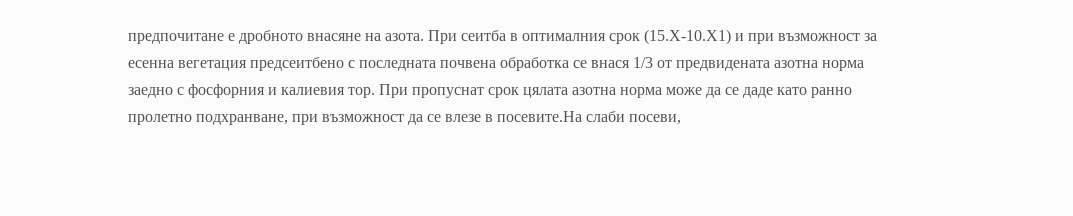предпочитане е дробното внасяне на азота. При сеитба в оптималния срок (15.Х-10.Х1) и при възможност за есенна вегетация предсеитбено с последната почвена обработка се внася 1/3 от предвидената азотна норма заедно с фосфорния и калиевия тор. При пропуснат срок цялата азотна норма може да се даде като ранно пролетно подхранване, при възможност да се влезе в посевите.На слаби посеви,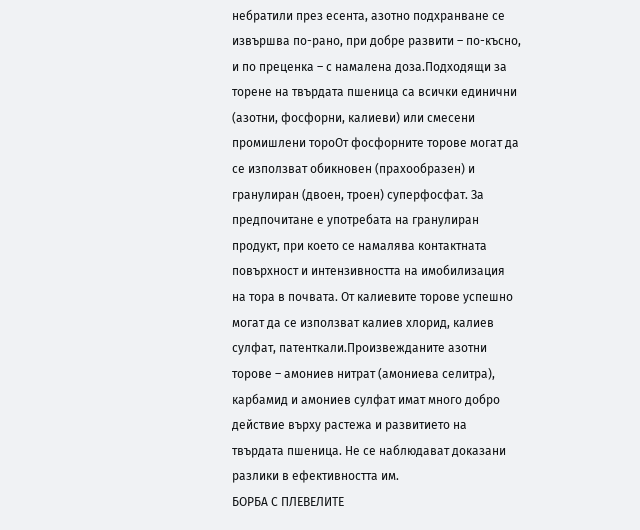небратили през есента, азотно подхранване се извършва по-рано, при добре развити – по-късно, и по преценка – с намалена доза.Подходящи за торене на твърдата пшеница са всички единични (азотни, фосфорни, калиеви) или смесени промишлени тороОт фосфорните торове могат да се използват обикновен (прахообразен) и гранулиран (двоен, троен) суперфосфат. За предпочитане е употребата на гранулиран продукт, при което се намалява контактната повърхност и интензивността на имобилизация на тора в почвата. От калиевите торове успешно могат да се използват калиев хлорид, калиев сулфат, патенткали.Произвежданите азотни торове – амониев нитрат (амониева селитра), карбамид и амониев сулфат имат много добро действие върху растежа и развитието на твърдата пшеница. Не се наблюдават доказани разлики в ефективността им.
БОРБА С ПЛЕВЕЛИТЕ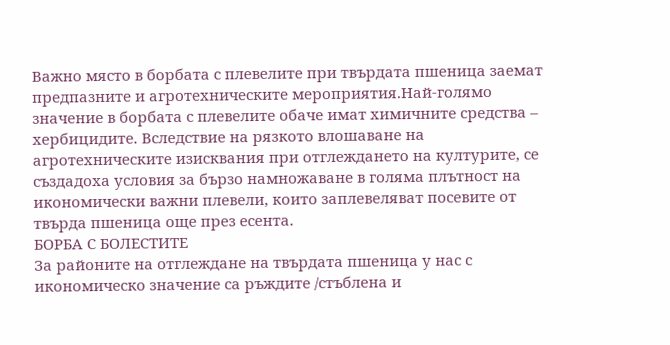Важно място в борбата с плевелите при твърдата пшеница заемат предпазните и агротехническите мероприятия.Най-голямо значение в борбата с плевелите обаче имат химичните средства – хербицидите. Вследствие на рязкото влошаване на агротехническите изисквания при отглеждането на културите, се създадоха условия за бързо намножаване в голяма плътност на икономически важни плевели, които заплевеляват посевите от твърда пшеница още през есента.
БОРБА С БОЛЕСТИТЕ
За районите на отглеждане на твърдата пшеница у нас с икономическо значение са ръждите /стъблена и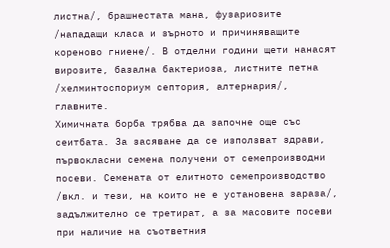листна/, брашнестата мана, фузариозите /нападащи класа и зърното и причиняващите кореново гниене/. В отделни години щети нанасят вирозите, базална бактериоза, листните петна /хелминтоспориум септория, алтернария/, главните.
Химичната борба трябва да започне още със сеитбата. За засяване да се използват здрави, първокласни семена получени от семепроизводни посеви. Семената от елитното семепроизводство /вкл. и тези, на които не е установена зараза/, задължително се третират, а за масовите посеви при наличие на съответния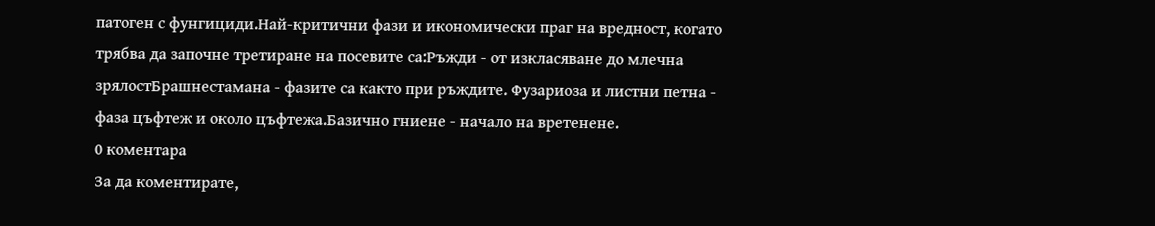патоген с фунгициди.Най-критични фази и икономически праг на вредност, когато трябва да започне третиране на посевите са:Ръжди - от изкласяване до млечна зрялостБрашнестамана - фазите са както при ръждите. Фузариоза и листни петна - фаза цъфтеж и около цъфтежа.Базично гниене - начало на вретенене.
0 коментара
За да коментирате,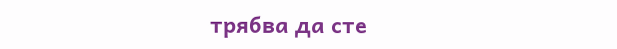трябва да сте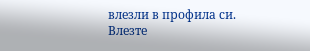влезли в профила си.
Влезте